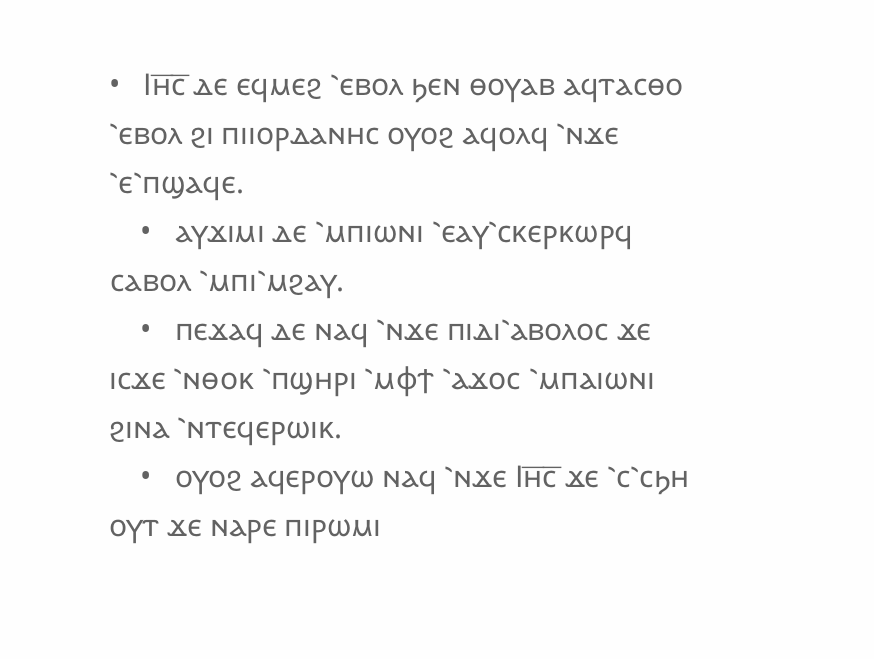•   Ⲓⲏ̅ⲥ̅ ⲇⲉ ⲉϥⲙⲉϩ ⳿ⲉⲃⲟⲗ ϧⲉⲛ ⲑⲟⲩⲁⲃ ⲁϥⲧⲁⲥⲑⲟ ⳿ⲉⲃⲟⲗ ϩⲓ ⲡⲓⲓⲟⲣⲇⲁⲛⲏⲥ ⲟⲩⲟϩ ⲁϥⲟⲗϥ ⳿ⲛϫⲉ ⳿ⲉ⳿ⲡϣⲁϥⲉ.
    •   ⲁⲩϫⲓⲙⲓ ⲇⲉ ⳿ⲙⲡⲓⲱⲛⲓ ⳿ⲉⲁⲩ⳿ⲥⲕⲉⲣⲕⲱⲣϥ ⲥⲁⲃⲟⲗ ⳿ⲙⲡⲓ⳿ⲙϩⲁⲩ.
    •   ⲡⲉϫⲁϥ ⲇⲉ ⲛⲁϥ ⳿ⲛϫⲉ ⲡⲓⲇⲓ⳿ⲁⲃⲟⲗⲟⲥ ϫⲉ ⲓⲥϫⲉ ⳿ⲛⲑⲟⲕ ⳿ⲡϣⲏⲣⲓ ⳿ⲙⲫϯ ⳿ⲁϫⲟⲥ ⳿ⲙⲡⲁⲓⲱⲛⲓ ϩⲓⲛⲁ ⳿ⲛⲧⲉϥⲉⲣⲱⲓⲕ.
    •   ⲟⲩⲟϩ ⲁϥⲉⲣⲟⲩⲱ ⲛⲁϥ ⳿ⲛϫⲉ Ⲓⲏ̅ⲥ̅ ϫⲉ ⳿ⲥ⳿ⲥϧⲏ ⲟⲩⲧ ϫⲉ ⲛⲁⲣⲉ ⲡⲓⲣⲱⲙⲓ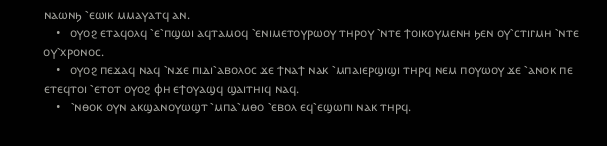ⲛⲁⲱⲛϧ ⳿ⲉⲱⲓⲕ ⲙⲙⲁⲩⲁⲧϥ ⲁⲛ.
    •   ⲟⲩⲟϩ ⲉⲧⲁϥⲟⲗϥ ⳿ⲉ⳿ⲡϣⲱⲓ ⲁϥⲧⲁⲙⲟϥ ⳿ⲉⲛⲓⲙⲉⲧⲟⲩⲣⲱⲟⲩ ⲧⲏⲣⲟⲩ ⳿ⲛⲧⲉ ϯⲟⲓⲕⲟⲩⲙⲉⲛⲏ ϧⲉⲛ ⲟⲩ⳿ⲥⲧⲓⲅⲙⲏ ⳿ⲛⲧⲉ ⲟⲩ⳿ⲭⲣⲟⲛⲟⲥ.
    •   ⲟⲩⲟϩ ⲡⲉϫⲁϥ ⲛⲁϥ ⳿ⲛϫⲉ ⲡⲓⲇⲓ⳿ⲁⲃⲟⲗⲟⲥ ϫⲉ ϯⲛⲁϯ ⲛⲁⲕ ⳿ⲙⲡⲁⲓⲉⲣϣⲓϣⲓ ⲧⲏⲣϥ ⲛⲉⲙ ⲡⲟⲩⲱⲟⲩ ϫⲉ ⳿ⲁⲛⲟⲕ ⲡⲉ ⲉⲧⲉϥⲧⲟⲓ ⳿ⲉⲧⲟⲧ ⲟⲩⲟϩ ⲫⲏ ⲉϯⲟⲩⲁϣϥ ϣⲁⲓⲧⲏⲓϥ ⲛⲁϥ.
    •   ⳿ⲛⲑⲟⲕ ⲟⲩⲛ ⲁⲕϣⲁⲛⲟⲩⲱϣⲧ ⳿ⲙⲡⲁ⳿ⲙⲑⲟ ⳿ⲉⲃⲟⲗ ⲉϥ⳿ⲉϣⲱⲡⲓ ⲛⲁⲕ ⲧⲏⲣϥ.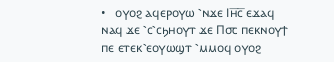•   ⲟⲩⲟϩ ⲁϥⲉⲣⲟⲩⲱ ⳿ⲛϫⲉ Ⲓⲏ̅ⲥ̅ ⲉϫⲁϥ ⲛⲁϥ ϫⲉ ⳿ⲥ⳿ⲥϧⲏⲟⲩⲧ ϫⲉ Ⲡ⳪ ⲡⲉⲕⲛⲟⲩϯ ⲡⲉ ⲉⲧⲉⲕ⳿ⲉⲟⲩⲱϣⲧ ⳿ⲙⲙⲟϥ ⲟⲩⲟϩ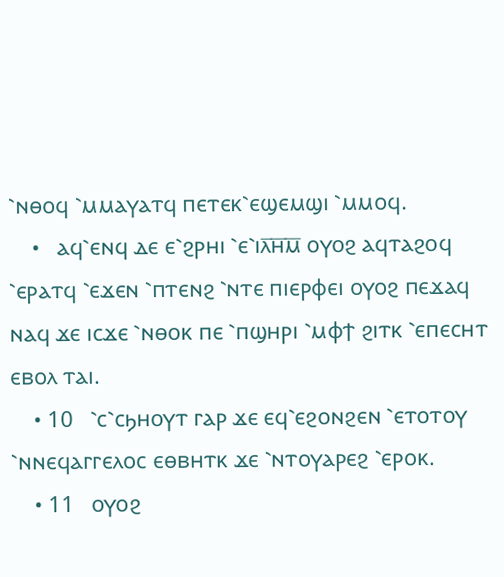⳿ⲛⲑⲟϥ ⳿ⲙⲙⲁⲩⲁⲧϥ ⲡⲉⲧⲉⲕ⳿ⲉϣⲉⲙϣⲓ ⳿ⲙⲙⲟϥ.
    •   ⲁϥ⳿ⲉⲛϥ ⲇⲉ ⲉ⳿ϩⲣⲏⲓ ⳿ⲉ⳿ⲓⲗ̅ⲏ̅ⲙ̅ ⲟⲩⲟϩ ⲁϥⲧⲁϩⲟϥ ⳿ⲉⲣⲁⲧϥ ⳿ⲉϫⲉⲛ ⳿ⲡⲧⲉⲛϩ ⳿ⲛⲧⲉ ⲡⲓⲉⲣⲫⲉⲓ ⲟⲩⲟϩ ⲡⲉϫⲁϥ ⲛⲁϥ ϫⲉ ⲓⲥϫⲉ ⳿ⲛⲑⲟⲕ ⲡⲉ ⳿ⲡϣⲏⲣⲓ ⳿ⲙⲫϯ ϩⲓⲧⲕ ⳿ⲉⲡⲉⲥⲏⲧ ⲉⲃⲟⲗ ⲧⲁⲓ.
    • 10   ⳿ⲥ⳿ⲥϧⲏⲟⲩⲧ ⲅⲁⲣ ϫⲉ ⲉϥ⳿ⲉϩⲟⲛϩⲉⲛ ⳿ⲉⲧⲟⲧⲟⲩ ⳿ⲛⲛⲉϥⲁⲅⲅⲉⲗⲟⲥ ⲉⲑⲃⲏⲧⲕ ϫⲉ ⳿ⲛⲧⲟⲩⲁⲣⲉϩ ⳿ⲉⲣⲟⲕ.
    • 11   ⲟⲩⲟϩ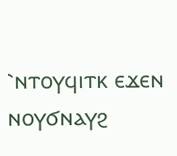⳿ⲛⲧⲟⲩϥⲓⲧⲕ ⲉϫⲉⲛ ⲛⲟⲩϭⲛⲁⲩϩ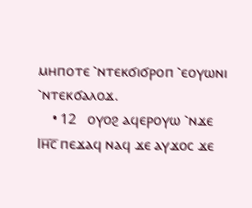ⲙⲏⲡⲟⲧⲉ ⳿ⲛⲧⲉⲕϭⲓϭⲣⲟⲡ ⳿ⲉⲟⲩⲱⲛⲓ ⳿ⲛⲧⲉⲕϭⲁⲗⲟϫ.
    • 12   ⲟⲩⲟϩ ⲁϥⲉⲣⲟⲩⲱ ⳿ⲛϫⲉ Ⲓⲏ̅ⲥ̅ ⲡⲉϫⲁϥ ⲛⲁϥ ϫⲉ ⲁⲩϫⲟⲥ ϫⲉ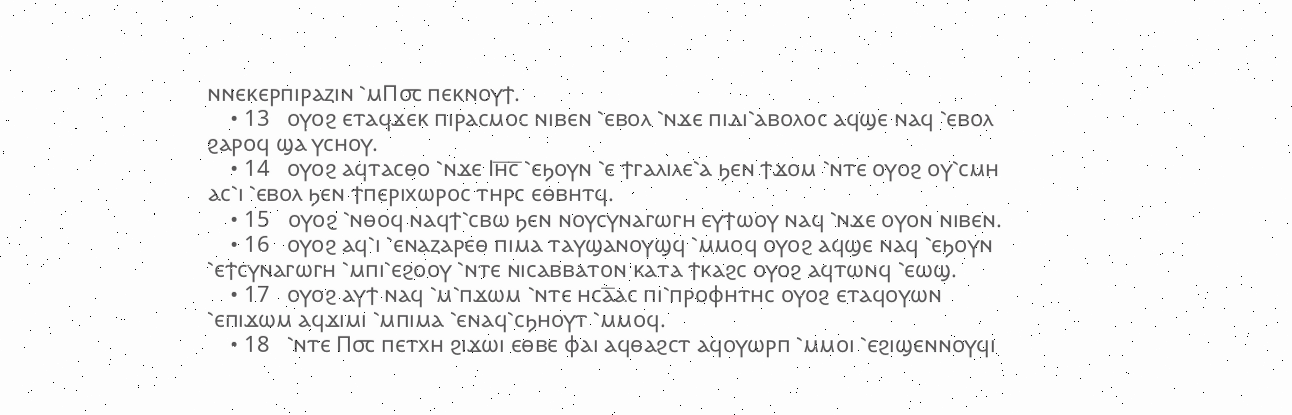ⲛⲛⲉⲕⲉⲣⲡⲓⲣⲁⲍⲓⲛ ⳿ⲙⲠ⳪ ⲡⲉⲕⲛⲟⲩϯ.
    • 13   ⲟⲩⲟϩ ⲉⲧⲁϥϫⲉⲕ ⲡⲓⲣⲁⲥⲙⲟⲥ ⲛⲓⲃⲉⲛ ⳿ⲉⲃⲟⲗ ⳿ⲛϫⲉ ⲡⲓⲇⲓ⳿ⲁⲃⲟⲗⲟⲥ ⲁϥϣⲉ ⲛⲁϥ ⳿ⲉⲃⲟⲗ ϩⲁⲣⲟϥ ϣⲁ ⲩⲥⲏⲟⲩ.
    • 14   ⲟⲩⲟϩ ⲁϥⲧⲁⲥⲑⲟ ⳿ⲛϫⲉ Ⲓⲏ̅ⲥ̅ ⳿ⲉϧⲟⲩⲛ ⳿ⲉ ϯⲅⲁⲗⲓⲗⲉ⳿ⲁ ϧⲉⲛ ϯϫⲟⲙ ⳿ⲛⲧⲉ ⲟⲩⲟϩ ⲟⲩ⳿ⲥⲙⲏ ⲁⲥ⳿ⲓ ⳿ⲉⲃⲟⲗ ϧⲉⲛ ϯⲡⲉⲣⲓⲭⲱⲣⲟⲥ ⲧⲏⲣⲥ ⲉⲑⲃⲏⲧϥ.
    • 15   ⲟⲩⲟϩ ⳿ⲛⲑⲟϥ ⲛⲁϥϯ⳿ⲥⲃⲱ ϧⲉⲛ ⲛⲟⲩⲥⲩⲛⲁⲅⲱⲅⲏ ⲉⲩϯⲱⲟⲩ ⲛⲁϥ ⳿ⲛϫⲉ ⲟⲩⲟⲛ ⲛⲓⲃⲉⲛ.
    • 16   ⲟⲩⲟϩ ⲁϥ⳿ⲓ ⳿ⲉⲛⲁⲍⲁⲣⲉⲑ ⲡⲓⲙⲁ ⲧⲁⲩϣⲁⲛⲟⲩϣϥ ⳿ⲙⲙⲟϥ ⲟⲩⲟϩ ⲁϥϣⲉ ⲛⲁϥ ⳿ⲉϧⲟⲩⲛ ⳿ⲉϯⲥⲩⲛⲁⲅⲱⲅⲏ ⳿ⲙⲡⲓ⳿ⲉϩⲟⲟⲩ ⳿ⲛⲧⲉ ⲛⲓⲥⲁⲃⲃⲁⲧⲟⲛ ⲕⲁⲧⲁ ϯⲕⲁϩⲥ ⲟⲩⲟϩ ⲁϥⲧⲱⲛϥ ⳿ⲉⲱϣ.
    • 17   ⲟⲩⲟϩ ⲁⲩϯ ⲛⲁϥ ⳿ⲙ⳿ⲡϫⲱⲙ ⳿ⲛⲧⲉ ⲏⲥⲁ̅ⲁⲥ ⲡⲓ⳿ⲡⲣⲟⲫⲏⲧⲏⲥ ⲟⲩⲟϩ ⲉⲧⲁϥⲟⲩⲱⲛ ⳿ⲉⲡⲓϫⲱⲙ ⲁϥϫⲓⲙⲓ ⳿ⲙⲡⲓⲙⲁ ⳿ⲉⲛⲁϥ⳿ⲥϧⲏⲟⲩⲧ ⳿ⲙⲙⲟϥ.
    • 18   ⳿ⲛⲧⲉ Ⲡ⳪ ⲡⲉⲧⲭⲏ ϩⲓϫⲱⲓ ⲉⲑⲃⲉ ⲫⲁⲓ ⲁϥⲑⲁϩⲥⲧ ⲁϥⲟⲩⲱⲣⲡ ⳿ⲙⲙⲟⲓ ⳿ⲉϩⲓϣⲉⲛⲛⲟⲩϥⲓ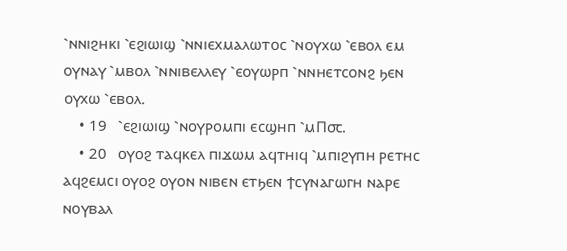⳿ⲛⲛⲓϩⲏⲕⲓ ⳿ⲉϩⲓⲱⲓϣ ⳿ⲛⲛⲓⲉⲭⲙⲁⲗⲱⲧⲟⲥ ⳿ⲛⲟⲩⲭⲱ ⳿ⲉⲃⲟⲗ ⲉⲙ ⲟⲩⲛⲁⲩ ⳿ⲙⲃⲟⲗ ⳿ⲛⲛⲓⲃⲉⲗⲗⲉⲩ ⳿ⲉⲟⲩⲱⲣⲡ ⳿ⲛⲛⲏⲉⲧⲥⲟⲛϩ ϧⲉⲛ ⲟⲩⲭⲱ ⳿ⲉⲃⲟⲗ.
    • 19   ⳿ⲉϩⲓⲱⲓϣ ⳿ⲛⲟⲩⲣⲟⲙⲡⲓ ⲉⲥϣⲏⲡ ⳿ⲙⲠ⳪.
    • 20   ⲟⲩⲟϩ ⲧⲁϥⲕⲉⲗ ⲡⲓϫⲱⲙ ⲁϥⲧⲏⲓϥ ⳿ⲙⲡⲓϩⲩⲡⲏ ⲣⲉⲧⲏⲥ ⲁϥϩⲉⲙⲥⲓ ⲟⲩⲟϩ ⲟⲩⲟⲛ ⲛⲓⲃⲉⲛ ⲉⲧϧⲉⲛ ϯⲥⲩⲛⲁⲅⲱⲅⲏ ⲛⲁⲣⲉ ⲛⲟⲩⲃⲁⲗ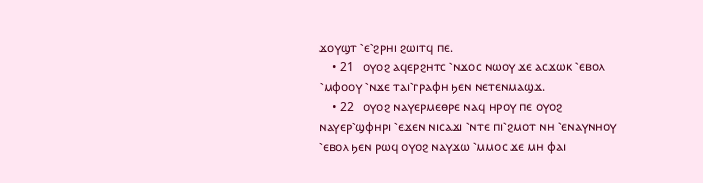ϫⲟⲩϣⲧ ⳿ⲉ⳿ϩⲣⲏⲓ ϩⲱⲓⲧϥ ⲡⲉ.
    • 21   ⲟⲩⲟϩ ⲁϥⲉⲣϩⲏⲧⲥ ⳿ⲛϫⲟⲥ ⲛⲱⲟⲩ ϫⲉ ⲁⲥϫⲱⲕ ⳿ⲉⲃⲟⲗ ⳿ⲙⲫⲟⲟⲩ ⳿ⲛϫⲉ ⲧⲁⲓ⳿ⲅⲣⲁⲫⲏ ϧⲉⲛ ⲛⲉⲧⲉⲛⲙⲁϣϫ.
    • 22   ⲟⲩⲟϩ ⲛⲁⲩⲉⲣⲙⲉⲑⲣⲉ ⲛⲁϥ ⲏⲣⲟⲩ ⲡⲉ ⲟⲩⲟϩ ⲛⲁⲩⲉⲣ⳿ϣⲫⲏⲣⲓ ⳿ⲉϫⲉⲛ ⲛⲓⲥⲁϫⲓ ⳿ⲛⲧⲉ ⲡⲓ⳿ϩⲙⲟⲧ ⲛⲏ ⳿ⲉⲛⲁⲩⲛⲏⲟⲩ ⳿ⲉⲃⲟⲗ ϧⲉⲛ ⲣⲱϥ ⲟⲩⲟϩ ⲛⲁⲩϫⲱ ⳿ⲙⲙⲟⲥ ϫⲉ ⲙⲏ ⲫⲁⲓ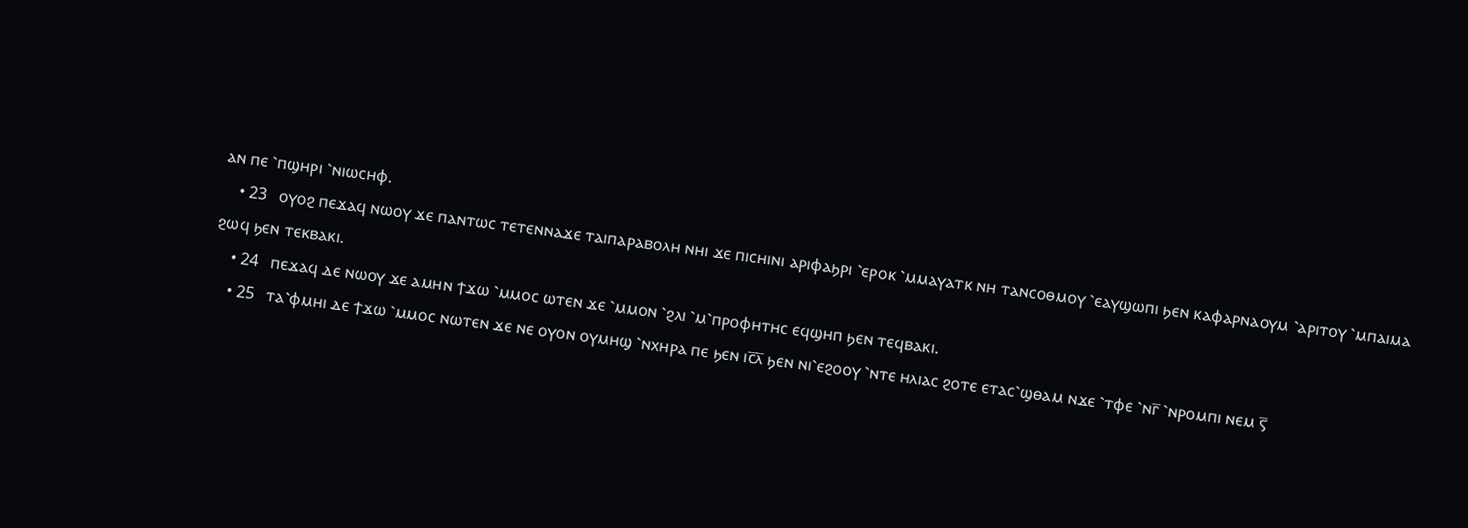ⲁⲛ ⲡⲉ ⳿ⲡϣⲏⲣⲓ ⳿ⲛⲓⲱⲥⲏⲫ.
    • 23   ⲟⲩⲟϩ ⲡⲉϫⲁϥ ⲛⲱⲟⲩ ϫⲉ ⲡⲁⲛⲧⲱⲥ ⲧⲉⲧⲉⲛⲛⲁϫⲉ ⲧⲁⲓⲡⲁⲣⲁⲃⲟⲗⲏ ⲛⲏⲓ ϫⲉ ⲡⲓⲥⲏⲓⲛⲓ ⲁⲣⲓⲫⲁϧⲣⲓ ⳿ⲉⲣⲟⲕ ⳿ⲙⲙⲁⲩⲁⲧⲕ ⲛⲏ ⲧⲁⲛⲥⲟⲑⲙⲟⲩ ⳿ⲉⲁⲩϣⲱⲡⲓ ϧⲉⲛ ⲕⲁⲫⲁⲣⲛⲁⲟⲩⲙ ⳿ⲁⲣⲓⲧⲟⲩ ⳿ⲙⲡⲁⲓⲙⲁ ϩⲱϥ ϧⲉⲛ ⲧⲉⲕⲃⲁⲕⲓ.
    • 24   ⲡⲉϫⲁϥ ⲇⲉ ⲛⲱⲟⲩ ϫⲉ ⲁⲙⲏⲛ ϯϫⲱ ⳿ⲙⲙⲟⲥ ⲱⲧⲉⲛ ϫⲉ ⳿ⲙⲙⲟⲛ ⳿ϩⲗⲓ ⳿ⲙ⳿ⲡⲣⲟⲫⲏⲧⲏⲥ ⲉϥϣⲏⲡ ϧⲉⲛ ⲧⲉϥⲃⲁⲕⲓ.
    • 25   ⲧⲁ⳿ⲫⲙⲏⲓ ⲇⲉ ϯϫⲱ ⳿ⲙⲙⲟⲥ ⲛⲱⲧⲉⲛ ϫⲉ ⲛⲉ ⲟⲩⲟⲛ ⲟⲩⲙⲏϣ ⳿ⲛⲭⲏⲣⲁ ⲡⲉ ϧⲉⲛ ⲓⲥ̅ⲗ̅ ϧⲉⲛ ⲛⲓ⳿ⲉϩⲟⲟⲩ ⳿ⲛⲧⲉ ⲏⲗⲓⲁⲥ ϩⲟⲧⲉ ⲉⲧⲁⲥ⳿ϣⲑⲁⲙ ⲛϫⲉ ⳿ⲧⲫⲉ ⳿ⲛⲅ̅ ⳿ⲛⲣⲟⲙⲡⲓ ⲛⲉⲙ ⲋ̅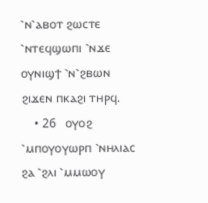⳿ⲛ⳿ⲁⲃⲟⲧ ϩⲱⲥⲧⲉ ⳿ⲛⲧⲉϥϣⲱⲡⲓ ⳿ⲛϫⲉ ⲟⲩⲛⲓϣϯ ⳿ⲛ⳿ϩⲃⲱⲛ ϩⲓϫⲉⲛ ⲡⲕⲁϩⲓ ⲧⲏⲣϥ.
    • 26   ⲟⲩⲟϩ ⳿ⲙⲡⲟⲩⲟⲩⲱⲣⲡ ⳿ⲛⲏⲗⲓⲁⲥ ϩⲁ ⳿ϩⲗⲓ ⳿ⲙⲙⲱⲟⲩ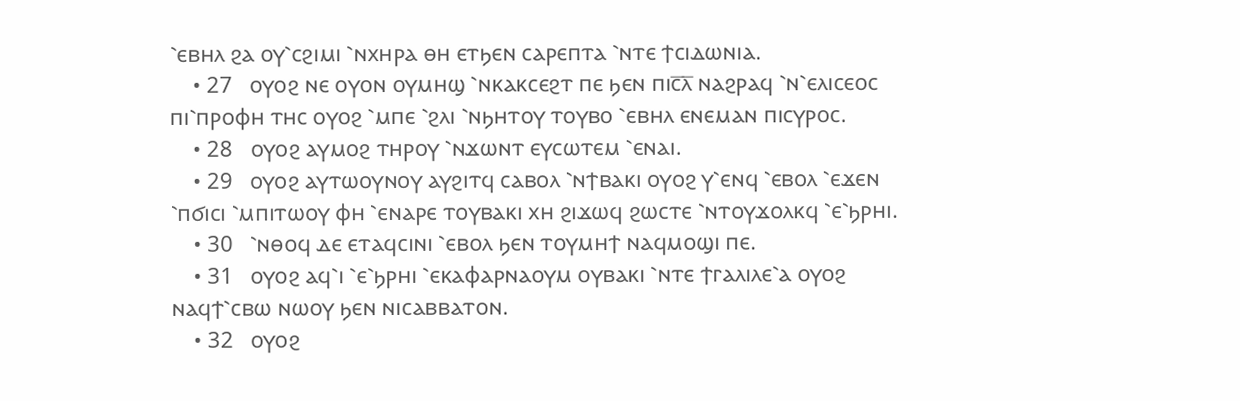⳿ⲉⲃⲏⲗ ϩⲁ ⲟⲩ⳿ⲥϩⲓⲙⲓ ⳿ⲛⲭⲏⲣⲁ ⲑⲏ ⲉⲧϧⲉⲛ ⲥⲁⲣⲉⲡⲧⲁ ⳿ⲛⲧⲉ ϯⲥⲓⲇⲱⲛⲓⲁ.
    • 27   ⲟⲩⲟϩ ⲛⲉ ⲟⲩⲟⲛ ⲟⲩⲙⲏϣ ⳿ⲛⲕⲁⲕⲥⲉϩⲧ ⲡⲉ ϧⲉⲛ ⲡⲓⲥ̅ⲗ̅ ⲛⲁϩⲣⲁϥ ⳿ⲛ⳿ⲉⲗⲓⲥⲉⲟⲥ ⲡⲓ⳿ⲡⲣⲟⲫⲏ ⲧⲏⲥ ⲟⲩⲟϩ ⳿ⲙⲡⲉ ⳿ϩⲗⲓ ⳿ⲛϧⲏⲧⲟⲩ ⲧⲟⲩⲃⲟ ⳿ⲉⲃⲏⲗ ⲉⲛⲉⲙⲁⲛ ⲡⲓⲥⲩⲣⲟⲥ.
    • 28   ⲟⲩⲟϩ ⲁⲩⲙⲟϩ ⲧⲏⲣⲟⲩ ⳿ⲛϫⲱⲛⲧ ⲉⲩⲥⲱⲧⲉⲙ ⳿ⲉⲛⲁⲓ.
    • 29   ⲟⲩⲟϩ ⲁⲩⲧⲱⲟⲩⲛⲟⲩ ⲁⲩϩⲓⲧϥ ⲥⲁⲃⲟⲗ ⳿ⲛϯⲃⲁⲕⲓ ⲟⲩⲟϩ ⲩ⳿ⲉⲛϥ ⳿ⲉⲃⲟⲗ ⳿ⲉϫⲉⲛ ⳿ⲡϭⲓⲥⲓ ⳿ⲙⲡⲓⲧⲱⲟⲩ ⲫⲏ ⳿ⲉⲛⲁⲣⲉ ⲧⲟⲩⲃⲁⲕⲓ ⲭⲏ ϩⲓϫⲱϥ ϩⲱⲥⲧⲉ ⳿ⲛⲧⲟⲩϫⲟⲗⲕϥ ⳿ⲉ⳿ϧⲣⲏⲓ.
    • 30   ⳿ⲛⲑⲟϥ ⲇⲉ ⲉⲧⲁϥⲥⲓⲛⲓ ⳿ⲉⲃⲟⲗ ϧⲉⲛ ⲧⲟⲩⲙⲏϯ ⲛⲁϥⲙⲟϣⲓ ⲡⲉ.
    • 31   ⲟⲩⲟϩ ⲁϥ⳿ⲓ ⳿ⲉ⳿ϧⲣⲏⲓ ⳿ⲉⲕⲁⲫⲁⲣⲛⲁⲟⲩⲙ ⲟⲩⲃⲁⲕⲓ ⳿ⲛⲧⲉ ϯⲅⲁⲗⲓⲗⲉ⳿ⲁ ⲟⲩⲟϩ ⲛⲁϥϯ⳿ⲥⲃⲱ ⲛⲱⲟⲩ ϧⲉⲛ ⲛⲓⲥⲁⲃⲃⲁⲧⲟⲛ.
    • 32   ⲟⲩⲟϩ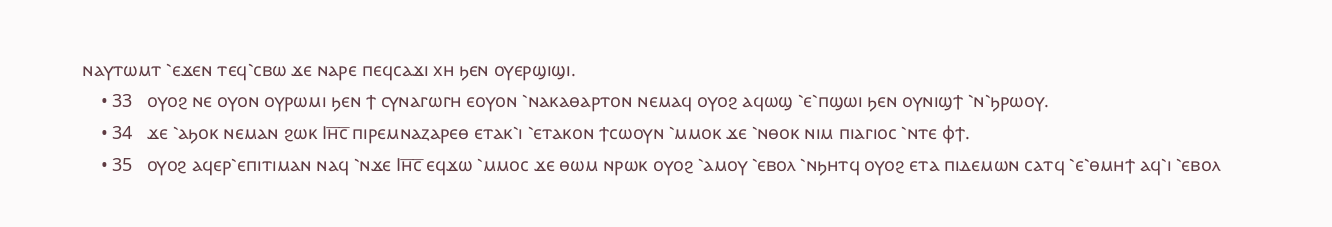ⲛⲁⲩⲧⲱⲙⲧ ⳿ⲉϫⲉⲛ ⲧⲉϥ⳿ⲥⲃⲱ ϫⲉ ⲛⲁⲣⲉ ⲡⲉϥⲥⲁϫⲓ ⲭⲏ ϧⲉⲛ ⲟⲩⲉⲣϣⲓϣⲓ.
    • 33   ⲟⲩⲟϩ ⲛⲉ ⲟⲩⲟⲛ ⲟⲩⲣⲱⲙⲓ ϧⲉⲛ ϯ ⲥⲩⲛⲁⲅⲱⲅⲏ ⲉⲟⲩⲟⲛ ⳿ⲛⲁⲕⲁⲑⲁⲣⲧⲟⲛ ⲛⲉⲙⲁϥ ⲟⲩⲟϩ ⲁϥⲱϣ ⳿ⲉ⳿ⲡϣⲱⲓ ϧⲉⲛ ⲟⲩⲛⲓϣϯ ⳿ⲛ⳿ϧⲣⲱⲟⲩ.
    • 34   ϫⲉ ⳿ⲁϧⲟⲕ ⲛⲉⲙⲁⲛ ϩⲱⲕ Ⲓⲏ̅ⲥ̅ ⲡⲓⲣⲉⲙⲛⲁⲍⲁⲣⲉⲑ ⲉⲧⲁⲕ⳿ⲓ ⳿ⲉⲧⲁⲕⲟⲛ ϯⲥⲱⲟⲩⲛ ⳿ⲙⲙⲟⲕ ϫⲉ ⳿ⲛⲑⲟⲕ ⲛⲓⲙ ⲡⲓⲁⲅⲓⲟⲥ ⳿ⲛⲧⲉ ⲫϯ.
    • 35   ⲟⲩⲟϩ ⲁϥⲉⲣ⳿ⲉⲡⲓⲧⲓⲙⲁⲛ ⲛⲁϥ ⳿ⲛϫⲉ Ⲓⲏ̅ⲥ̅ ⲉϥϫⲱ ⳿ⲙⲙⲟⲥ ϫⲉ ⲑⲱⲙ ⲛⲣⲱⲕ ⲟⲩⲟϩ ⳿ⲁⲙⲟⲩ ⳿ⲉⲃⲟⲗ ⳿ⲛϧⲏⲧϥ ⲟⲩⲟϩ ⲉⲧⲁ ⲡⲓⲇⲉⲙⲱⲛ ⲥⲁⲧϥ ⳿ⲉ⳿ⲑⲙⲏϯ ⲁϥ⳿ⲓ ⳿ⲉⲃⲟⲗ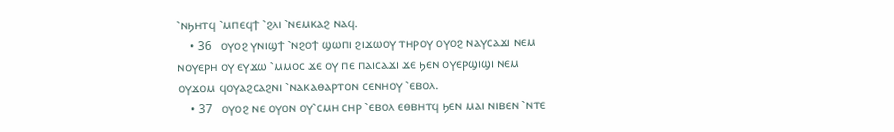⳿ⲛϧⲏⲧϥ ⳿ⲙⲡⲉϥϯ ⳿ϩⲗⲓ ⳿ⲛⲉⲙⲕⲁϩ ⲛⲁϥ.
    • 36   ⲟⲩⲟϩ ⲩⲛⲓϣϯ ⳿ⲛϩⲟϯ ϣⲱⲡⲓ ϩⲓϫⲱⲟⲩ ⲧⲏⲣⲟⲩ ⲟⲩⲟϩ ⲛⲁⲩⲥⲁϫⲓ ⲛⲉⲙ ⲛⲟⲩⲉⲣⲏ ⲟⲩ ⲉⲩϫⲱ ⳿ⲙⲙⲟⲥ ϫⲉ ⲟⲩ ⲡⲉ ⲡⲁⲓⲥⲁϫⲓ ϫⲉ ϧⲉⲛ ⲟⲩⲉⲣϣⲓϣⲓ ⲛⲉⲙ ⲟⲩϫⲟⲙ ϥⲟⲩⲁϩⲥⲁϩⲛⲓ ⳿ⲛⲁⲕⲁⲑⲁⲣⲧⲟⲛ ⲥⲉⲛⲏⲟⲩ ⳿ⲉⲃⲟⲗ.
    • 37   ⲟⲩⲟϩ ⲛⲉ ⲟⲩⲟⲛ ⲟⲩ⳿ⲥⲙⲏ ⲥⲏⲣ ⳿ⲉⲃⲟⲗ ⲉⲑⲃⲏⲧϥ ϧⲉⲛ ⲙⲁⲓ ⲛⲓⲃⲉⲛ ⳿ⲛⲧⲉ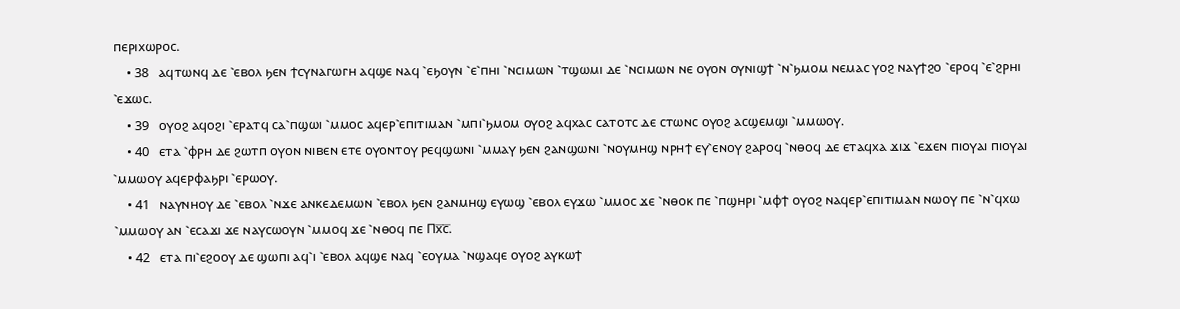ⲡⲉⲣⲓⲭⲱⲣⲟⲥ.
    • 38   ⲁϥⲧⲱⲛϥ ⲇⲉ ⳿ⲉⲃⲟⲗ ϧⲉⲛ ϯⲥⲩⲛⲁⲅⲱⲅⲏ ⲁϥϣⲉ ⲛⲁϥ ⳿ⲉϧⲟⲩⲛ ⳿ⲉ⳿ⲡⲏⲓ ⳿ⲛⲥⲓⲙⲱⲛ ⳿ⲧϣⲱⲙⲓ ⲇⲉ ⳿ⲛⲥⲓⲙⲱⲛ ⲛⲉ ⲟⲩⲟⲛ ⲟⲩⲛⲓϣϯ ⳿ⲛ⳿ϧⲙⲟⲙ ⲛⲉⲙⲁⲥ ⲩⲟϩ ⲛⲁⲩϯϩⲟ ⳿ⲉⲣⲟϥ ⳿ⲉ⳿ϩⲣⲏⲓ ⳿ⲉϫⲱⲥ.
    • 39   ⲟⲩⲟϩ ⲁϥⲟϩⲓ ⳿ⲉⲣⲁⲧϥ ⲥⲁ⳿ⲡϣⲱⲓ ⳿ⲙⲙⲟⲥ ⲁϥⲉⲣ⳿ⲉⲡⲓⲧⲓⲙⲁⲛ ⳿ⲙⲡⲓ⳿ϧⲙⲟⲙ ⲟⲩⲟϩ ⲁϥⲭⲁⲥ ⲥⲁⲧⲟⲧⲥ ⲇⲉ ⲥⲧⲱⲛⲥ ⲟⲩⲟϩ ⲁⲥϣⲉⲙϣⲓ ⳿ⲙⲙⲱⲟⲩ.
    • 40   ⲉⲧⲁ ⳿ⲫⲣⲏ ⲇⲉ ϩⲱⲧⲡ ⲟⲩⲟⲛ ⲛⲓⲃⲉⲛ ⲉⲧⲉ ⲟⲩⲟⲛⲧⲟⲩ ⲣⲉϥϣⲱⲛⲓ ⳿ⲙⲙⲁⲩ ϧⲉⲛ ϩⲁⲛϣⲱⲛⲓ ⳿ⲛⲟⲩⲙⲏϣ ⲛⲣⲏϯ ⲉⲩ⳿ⲉⲛⲟⲩ ϩⲁⲣⲟϥ ⳿ⲛⲑⲟϥ ⲇⲉ ⲉⲧⲁϥⲭⲁ ϫⲓϫ ⳿ⲉϫⲉⲛ ⲡⲓⲟⲩⲁⲓ ⲡⲓⲟⲩⲁⲓ ⳿ⲙⲙⲱⲟⲩ ⲁϥⲉⲣⲫⲁϧⲣⲓ ⳿ⲉⲣⲱⲟⲩ.
    • 41   ⲛⲁⲩⲛⲏⲟⲩ ⲇⲉ ⳿ⲉⲃⲟⲗ ⳿ⲛϫⲉ ⲁⲛⲕⲉⲇⲉⲙⲱⲛ ⳿ⲉⲃⲟⲗ ϧⲉⲛ ϩⲁⲛⲙⲏϣ ⲉⲩⲱϣ ⳿ⲉⲃⲟⲗ ⲉⲩϫⲱ ⳿ⲙⲙⲟⲥ ϫⲉ ⳿ⲛⲑⲟⲕ ⲡⲉ ⳿ⲡϣⲏⲣⲓ ⳿ⲙⲫϯ ⲟⲩⲟϩ ⲛⲁϥⲉⲣ⳿ⲉⲡⲓⲧⲓⲙⲁⲛ ⲛⲱⲟⲩ ⲡⲉ ⳿ⲛ⳿ϥⲭⲱ ⳿ⲙⲙⲱⲟⲩ ⲁⲛ ⳿ⲉⲥⲁϫⲓ ϫⲉ ⲛⲁⲩⲥⲱⲟⲩⲛ ⳿ⲙⲙⲟϥ ϫⲉ ⳿ⲛⲑⲟϥ ⲡⲉ Ⲡⲭ̅ⲥ̅.
    • 42   ⲉⲧⲁ ⲡⲓ⳿ⲉϩⲟⲟⲩ ⲇⲉ ϣⲱⲡⲓ ⲁϥ⳿ⲓ ⳿ⲉⲃⲟⲗ ⲁϥϣⲉ ⲛⲁϥ ⳿ⲉⲟⲩⲙⲁ ⳿ⲛϣⲁϥⲉ ⲟⲩⲟϩ ⲁⲩⲕⲱϯ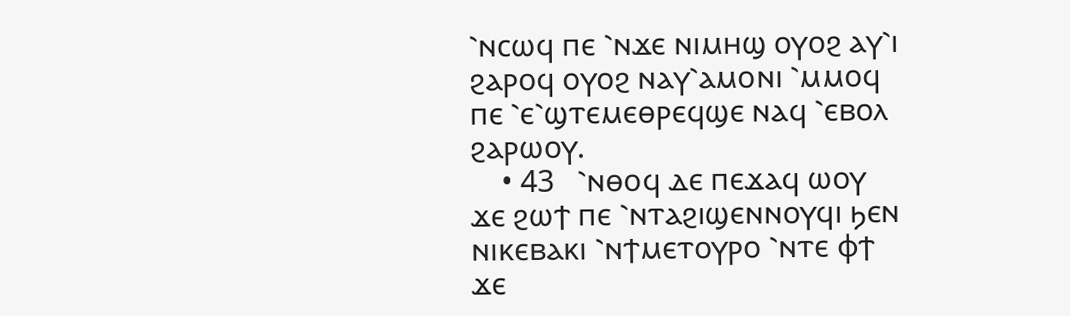⳿ⲛⲥⲱϥ ⲡⲉ ⳿ⲛϫⲉ ⲛⲓⲙⲏϣ ⲟⲩⲟϩ ⲁⲩ⳿ⲓ ϩⲁⲣⲟϥ ⲟⲩⲟϩ ⲛⲁⲩ⳿ⲁⲙⲟⲛⲓ ⳿ⲙⲙⲟϥ ⲡⲉ ⳿ⲉ⳿ϣⲧⲉⲙⲉⲑⲣⲉϥϣⲉ ⲛⲁϥ ⳿ⲉⲃⲟⲗ ϩⲁⲣⲱⲟⲩ.
    • 43   ⳿ⲛⲑⲟϥ ⲇⲉ ⲡⲉϫⲁϥ ⲱⲟⲩ ϫⲉ ϩⲱϯ ⲡⲉ ⳿ⲛⲧⲁϩⲓϣⲉⲛⲛⲟⲩϥⲓ ϧⲉⲛ ⲛⲓⲕⲉⲃⲁⲕⲓ ⳿ⲛϯⲙⲉⲧⲟⲩⲣⲟ ⳿ⲛⲧⲉ ⲫϯ ϫⲉ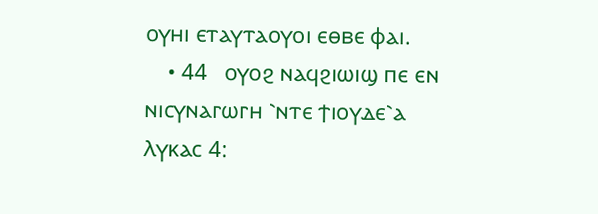ⲟⲩⲏⲓ ⲉⲧⲁⲩⲧⲁⲟⲩⲟⲓ ⲉⲑⲃⲉ ⲫⲁⲓ.
    • 44   ⲟⲩⲟϩ ⲛⲁϥϩⲓⲱⲓϣ ⲡⲉ ⲉⲛ ⲛⲓⲥⲩⲛⲁⲅⲱⲅⲏ ⳿ⲛⲧⲉ ϯⲓⲟⲩⲇⲉ⳿ⲁ
Ⲗⲩⲕⲁⲥ 4: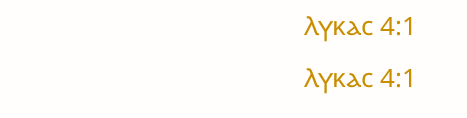Ⲗⲩⲕⲁⲥ 4:1
Ⲗⲩⲕⲁⲥ 4:1